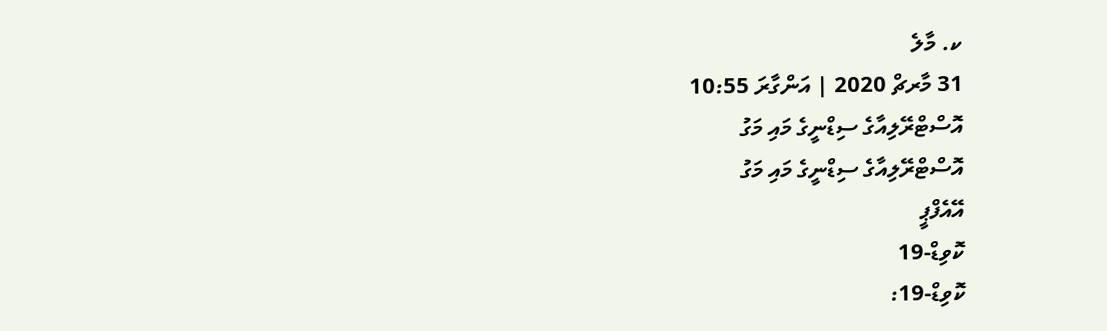ކ. މާލެ
31 މާރޗް 2020 | އަންގާރަ 10:55
އޮސްޓްރޭލިއާގެ ސިޑްނީގެ މައި މަގު
އޮސްޓްރޭލިއާގެ ސިޑްނީގެ މައި މަގު
އޭއެފްޕީ
ކޮވިޑް-19
ކޮވިޑް-19: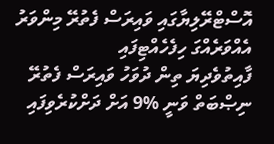އޮސްޓްރޭލިޔާގައި ވައިރަސް ފެތުރޭ މިންވަރު އެއްވަރެއްގަ ހިފެހެއްޓިފައި
ފާއިތުވެދިޔަ ތިން ދުވަހު ވައިރަސް ފެތުރޭ ނިޞްބަތް ވަނީ %9 އަށް ދަށްކުރެވިފައި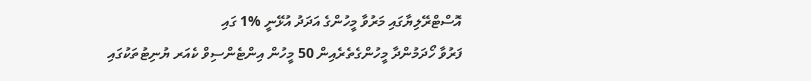އޮސްޓްރޭލިޔާގައި މަރުވާ މީހުންގެ އަދަދު އުޅޭނީ %1 ގައި
ފަރުވާ ހޯދަމުންދާ މީހުންގެތެރެއިން 50 މީހުން އިންޓެންސިވް ކެއަރ ޔުނިޓުތަކުގައި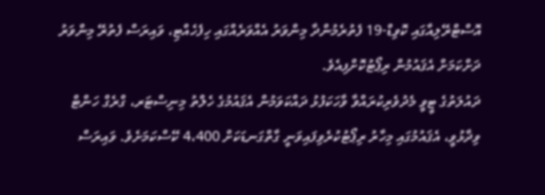އޮސްޓްރޭލިއާގައި ކޮވިޑް-19 ފެތުރެމުންދާ މިންވަރު އެއްވަރެއްގައި ހިފެހެއްޓި، ވައިރަސް ފެތުރޭ މިންވަރު ދަށްކަމަށް އެޤައުމުން ރިޕޯޓުކޮށްފިއެވެ.
ދައުލަތުގެ ޓީވީ މެދުވެރިކުރައްވާ ވާހަކަފުޅު ދައްކަވަމުން އެޤައުމުގެ ހެލްތު މިނިސްޓަރ، ގްރެގް ހަންޓް ވިދާޅުވީ، އެޤައުމުގައި މިހާރު ރިޕޯޓުކުރެވިފައިވަނީ ގާތްގަނޑަކަށް 4،400 ކޭސްކަމަށެވެ. ވައިރަސް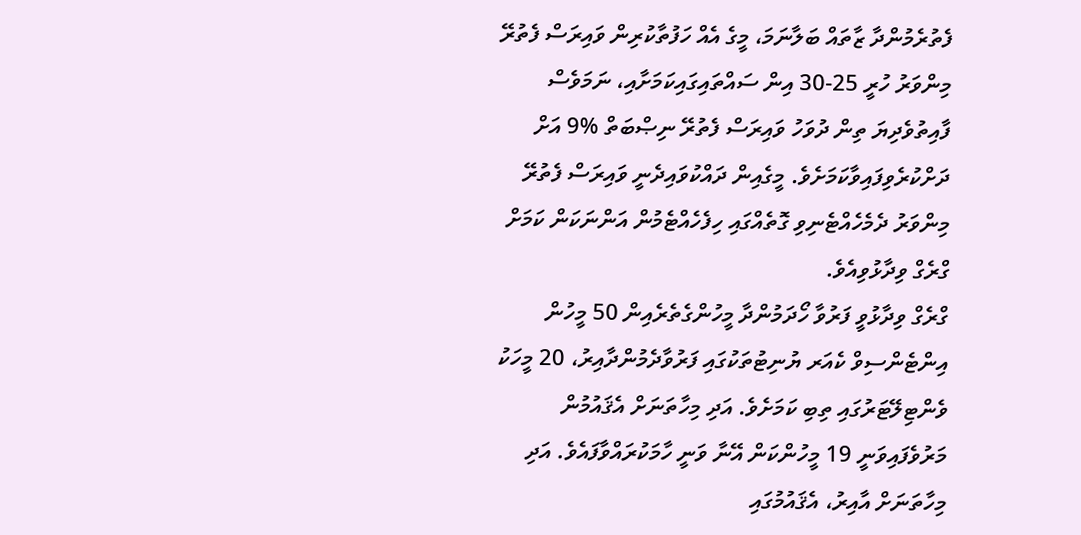ފެތުރެމުންދާ ޒާތައް ބަލާނަމަ، މީގެ އެއް ހަފުތާކުރިން ވައިރަސް ފެތުރޭ މިންވަރު ހުރީ 25-30 އިން ސައްތައިގައިކަމަށާއި، ނަމަވެސް ފާއިތުވެދިޔަ ތިން ދުވަހު ވައިރަސް ފެތުރޭ ނިޞްބަތް %9 އަށް ދަށްކުރެވިފައިވާކަމަށެވެ. މީގެއިން ދައްކުވައިދެނީ ވައިރަސް ފެތުރޭ މިންވަރު ދެމެހެއްޓެނިވި ގޮތެއްގައި ހިފެހެއްޓެމުން އަންނަކަން ކަމަށް ގްރެގް ވިދާޅުވިއެވެ.
ގްރެގް ވިދާޅުވީ ފަރުވާ ހޯދަމުންދާ މީހުންގެތެރެއިން 50 މީހުން އިންޓެންސިވް ކެއަރ ޔުނިޓުތަކުގައި ފަރުވާދެމުންދާއިރު، 20 މީހަކު ވެންޓިލޭޓަރުގައި ތިބި ކަމަށެވެ. އަދި މިހާތަނަށް އެޤައުމުން މަރުވެފައިވަނީ 19 މީހުންކަން އޭނާ ވަނީ ހާމަކުރައްވާފައެވެ. އަދި މިހާތަނަށް އާއިރު، އެޤައުމުގައި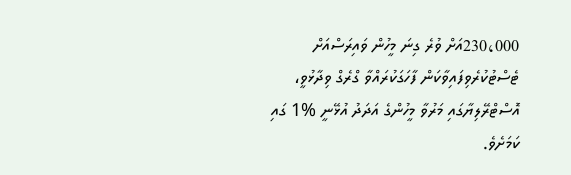230،000އަށް ވުރެ ގިނަ މީހުން ވައިރަސްއަށް ޓެސްޓުކުރެވިފައިވާކަން ފާހަގަކުރައްވާ ގްރެގް ވިދާޅުވީ، އޮސްޓްރޭލިޔާގައި މަރުވާ މީހުންގެ އަދަދު އުޅޭނީ %1 ގައި ކަމަށެވެ.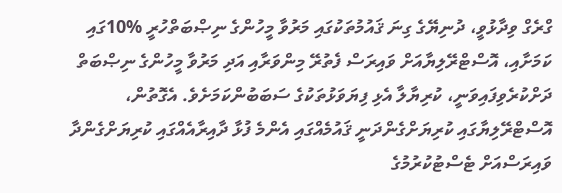ގްރެގް ވިދާޅުވީ، ދުނިޔޭގެ ގިނަ ޤައުމުތަކުގައި މަރުވާ މީހުންގެ ނިޞްބަތްހުރީ %10ގައި ކަމަށާއި، އޮސްޓްރޭލިޔާއަށް ވައިރަސް ފެތުރޭ މިންވަރާއި އަދި މަރުވާ މީހުންގެ ނިޞްބަތް ދަށްކުރެވިފައިވަނީ، ކުރިޔާލާ އެޅި ފިޔަވަޅުތަކުގެ ސަބަބުންކަމަށެވެ. އެގޮތުން، އޮސްޓްރޭލިޔާގައި ކުރިޔަށްގެންދަނީ ޤައުމެއްގައި އެންމެ ފުޅާ ދާއިރާއެއްގައި ކުރިޔަށްގެންދާ ވައިރަސްއަށް ޓެސްޓުކުރުމުގެ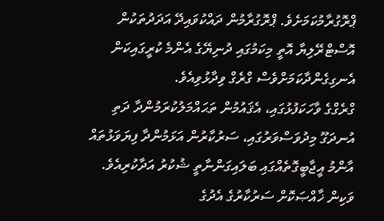ޕްރޮގުރާމުކަމަށެވެ. ޕްރޮގުރާމުން ދައްކުވައިދޭ އަދަދުތަކުން އޮސްޓްރޭލިޔާ އޮތީ މިކަމުގައި ދުނިޔޭގެ އެންމެ ކުރީގައިކަން އެނގިގެންދާކަމަށްވެސް ގްރެގް ވިދާޅުވިއެވެ.
ގްރެގްގެ ވާހަކަފުޅުގައި، އެޤައުމުން ތަޙައްމަލުކުރަމުންދާ ދަތި އުނދަގޫ މިދުވަސްވަރުގައި، ސަރުކާރުން އަޅަމުންދާ ފިޔަވަޅުތައް އާންމު އީޖާބީގޮތެއްގައި ބަލައިގަންނާތީ ޝުކުރު އަދާކުރިއެވެ. ވަކިން ޚާއްޞަކޮށް ސަރުކާރުގެ އެދުގެ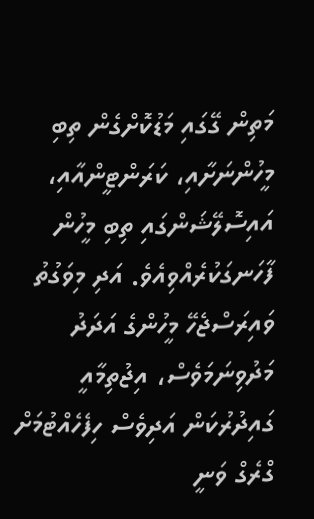މަތިން ގޭގައި މަޑުކޮށްގެން ތިބި މީހުންނަށާއި، ކަރަންޓީންއާއި، އައިސޮލޭޝަންގައި ތިބި މީހުން ފާހަނގަކުރެއްވިއެވެ. އަދި މިވަގުތު ވައިރަސްޖެހޭ މީހުންގެ އަދަދު މަދުވިނަމަވެސް، އިޖުތިމާއީ ގައިދުރުކަން އަދިވެސް ހިފެހެއްޓުމަށް ގްރެގް ވަނީ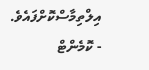އިލްތިމާސްކޮށްފައެވެ.
- ކޮމެންޓް